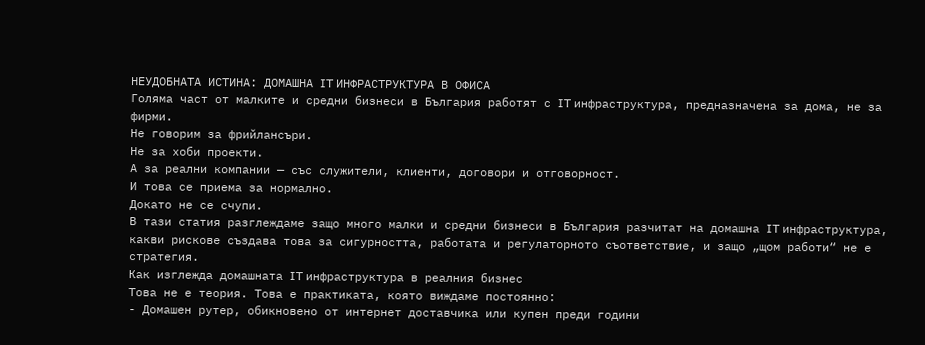НЕУДОБНАТА ИСТИНА: ДОМАШНА IT ИНФРАСТРУКТУРА В ОФИСА
Голяма част от малките и средни бизнеси в България работят с IT инфраструктура, предназначена за дома, не за фирми.
Не говорим за фрийлансъри.
Не за хоби проекти.
А за реални компании — със служители, клиенти, договори и отговорност.
И това се приема за нормално.
Докато не се счупи.
В тази статия разглеждаме защо много малки и средни бизнеси в България разчитат на домашна IT инфраструктура, какви рискове създава това за сигурността, работата и регулаторното съответствие, и защо „щом работи“ не е стратегия.
Как изглежда домашната IT инфраструктура в реалния бизнес
Това не е теория. Това е практиката, която виждаме постоянно:
- Домашен рутер, обикновено от интернет доставчика или купен преди години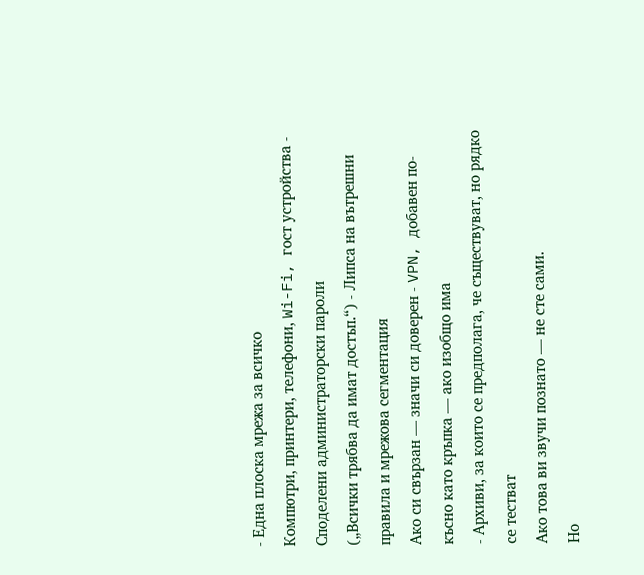- Една плоска мрежа за всичко
Компютри, принтери, телефони, Wi-Fi, гост устройства - Споделени администраторски пароли
(„Всички трябва да имат достъп.“) - Липса на вътрешни правила и мрежова сегментация
Ако си свързан — значи си доверен - VPN, добавен по-късно като кръпка — ако изобщо има
- Архиви, за които се предполага, че съществуват, но рядко се тестват
Ако това ви звучи познато — не сте сами.
Но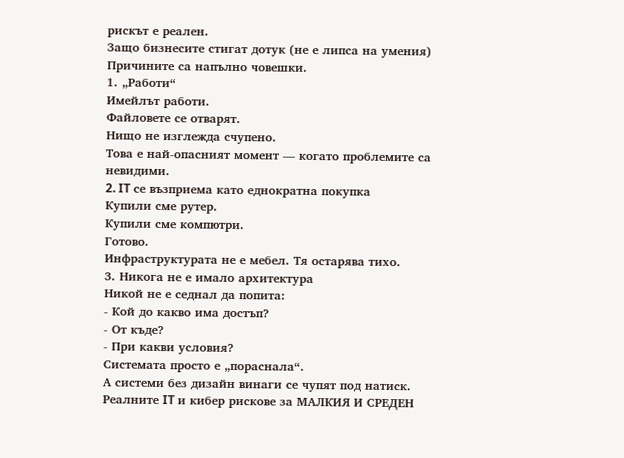рискът е реален.
Защо бизнесите стигат дотук (не е липса на умения)
Причините са напълно човешки.
1. „Работи“
Имейлът работи.
Файловете се отварят.
Нищо не изглежда счупено.
Това е най-опасният момент — когато проблемите са невидими.
2. IT се възприема като еднократна покупка
Купили сме рутер.
Купили сме компютри.
Готово.
Инфраструктурата не е мебел. Тя остарява тихо.
3. Никога не е имало архитектура
Никой не е седнал да попита:
- Кой до какво има достъп?
- От къде?
- При какви условия?
Системата просто е „пораснала“.
А системи без дизайн винаги се чупят под натиск.
Реалните IT и кибер рискове за МАЛКИЯ И СРЕДЕН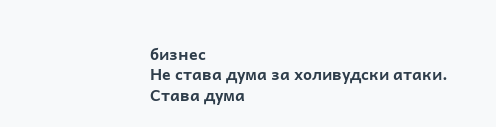бизнес
Не става дума за холивудски атаки.
Става дума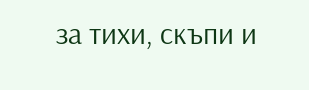за тихи, скъпи и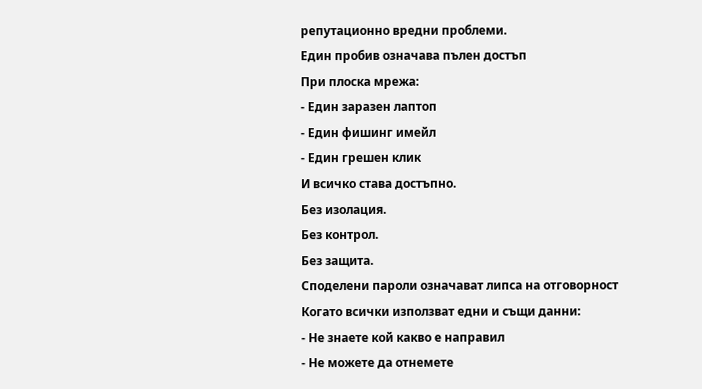репутационно вредни проблеми.
Един пробив означава пълен достъп
При плоска мрежа:
- Един заразен лаптоп
- Един фишинг имейл
- Един грешен клик
И всичко става достъпно.
Без изолация.
Без контрол.
Без защита.
Споделени пароли означават липса на отговорност
Когато всички използват едни и същи данни:
- Не знаете кой какво е направил
- Не можете да отнемете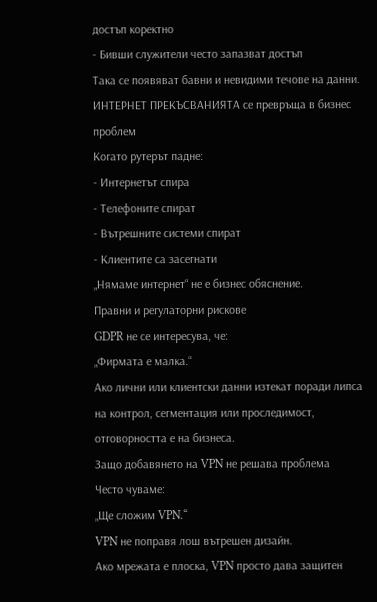достъп коректно
- Бивши служители често запазват достъп
Така се появяват бавни и невидими течове на данни.
ИНТЕРНЕТ ПРЕКЪСВАНИЯТА се превръща в бизнес проблем
Когато рутерът падне:
- Интернетът спира
- Телефоните спират
- Вътрешните системи спират
- Клиентите са засегнати
„Нямаме интернет“ не е бизнес обяснение.
Правни и регулаторни рискове
GDPR не се интересува, че:
„Фирмата е малка.“
Ако лични или клиентски данни изтекат поради липса на контрол, сегментация или проследимост, отговорността е на бизнеса.
Защо добавянето на VPN не решава проблема
Често чуваме:
„Ще сложим VPN.“
VPN не поправя лош вътрешен дизайн.
Ако мрежата е плоска, VPN просто дава защитен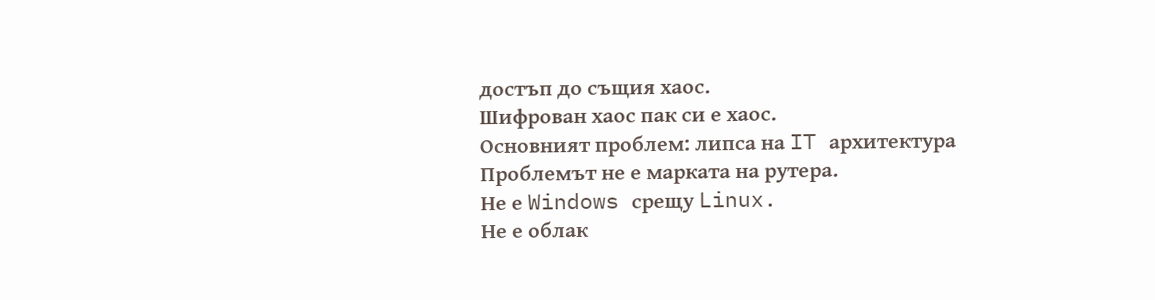достъп до същия хаос.
Шифрован хаос пак си е хаос.
Основният проблем: липса на IT архитектура
Проблемът не е марката на рутера.
Не е Windows срещу Linux.
Не е облак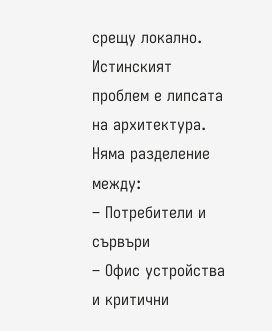срещу локално.
Истинският проблем е липсата на архитектура.
Няма разделение между:
– Потребители и сървъри
– Офис устройства и критични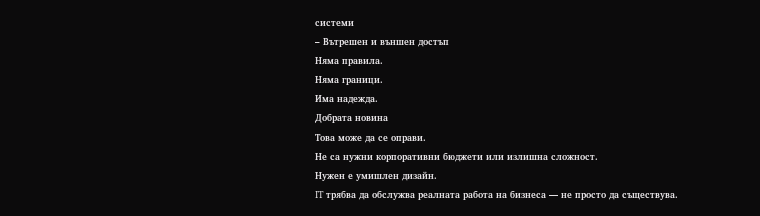системи
– Вътрешен и външен достъп
Няма правила.
Няма граници.
Има надежда.
Добрата новина
Това може да се оправи.
Не са нужни корпоративни бюджети или излишна сложност.
Нужен е умишлен дизайн.
IT трябва да обслужва реалната работа на бизнеса — не просто да съществува.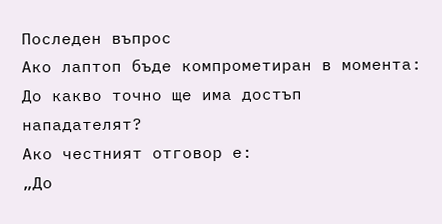Последен въпрос
Ако лаптоп бъде компрометиран в момента:
До какво точно ще има достъп нападателят?
Ако честният отговор е:
„До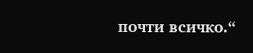почти всичко.“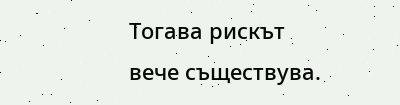Тогава рискът вече съществува.